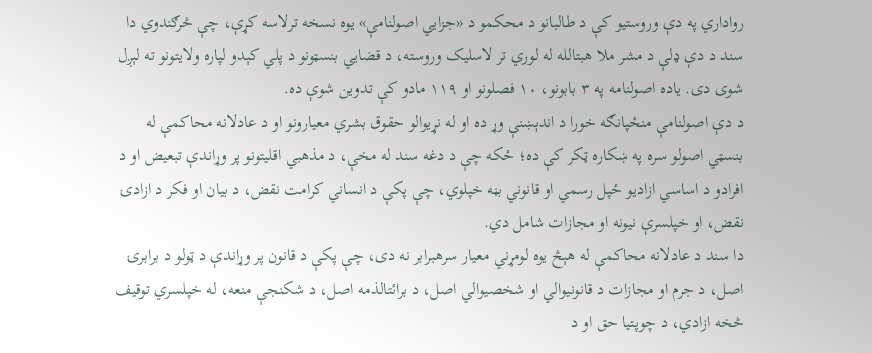رواداري په دې وروستيو کې د طالبانو د محکمو د «جزايي اصولنامې» یوه نسخه ترلاسه کړې، چې څرګندوي دا سند د دې ډلې د مشر ملا هبتالله له لوري تر لاسليک وروسته، د قضايي بنسټونو د پلي کېدو لپاره ولايتونو ته لېږل شوی دی. ياده اصولنامه په ۳ بابونو، ۱۰ فصلونو او ۱۱۹ مادو کې تدوين شوې ده.
د دې اصولنامې منځپانګه خورا د اندېښنې وړ ده او له نړيوالو حقوق بشري معيارونو او د عادلانه محاکمې له بنسټي اصولو سره په ښکاره ټکر کې ده؛ ځکه چې د دغه سند له مخې، د مذهبي اقليتونو پر وړاندې تبعيض او د افرادو د اساسي ازاديو ځپل رسمي او قانوني بڼه خپلوي، چې پکې د انساني کرامت نقض، د بيان او فکر د ازادۍ نقض، او خپلسرې نيونه او مجازات شامل دي.
دا سند د عادلانه محاکمې له هېڅ يوه لومړني معيار سرهبرابر نه دی، چې پکې د قانون پر وړاندې د ټولو د برابرۍ اصل، د جرم او مجازات د قانونيوالي او شخصيوالي اصل، د برائتالذمه اصل، د شکنجې منعه، له خپلسري توقيف څخه ازادي، د چوپتيا حق او د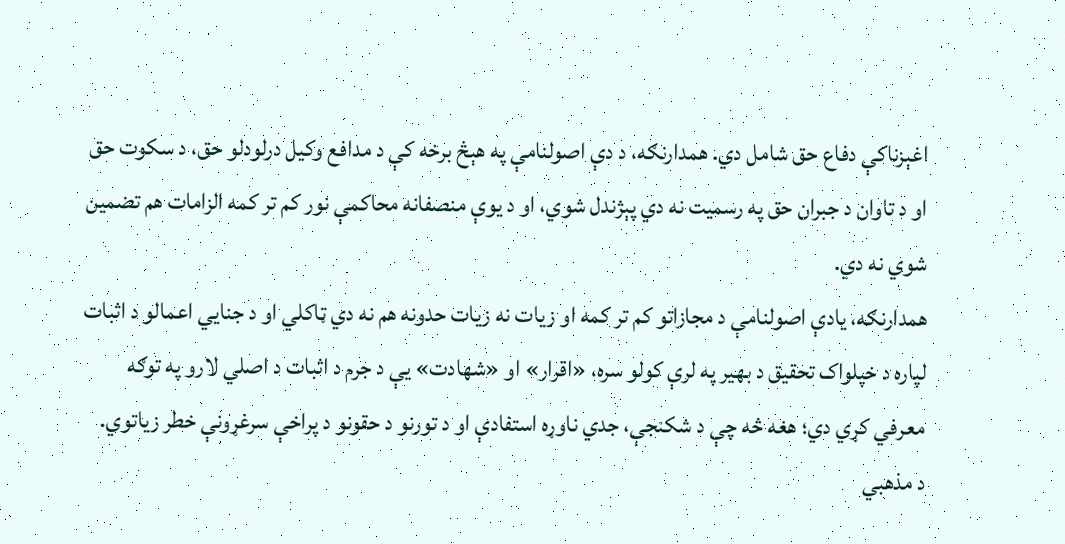اغېزناکې دفاع حق شامل دي. همدارنګه، د دې اصولنامې په هېڅ برخه کې د مدافع وکيل درلودلو حق، د سکوت حق او د تاوان د جبران حق په رسميت نه دي پېژندل شوي، او د يوې منصفانه محاکمې نور کم تر کمه الزامات هم تضمين شوي نه دي.
همدارنګه، يادې اصولنامې د مجازاتو کم تر کمه او زيات نه زيات حدونه هم نه دي ټاکلي او د جنايي اعمالو د اثبات لپاره د خپلواک تحقيق د بهير په لرې کولو سره، «اقرار» او «شهادت» يې د جرم د اثبات د اصلي لارو په توګه معرفي کړي دي؛ هغه څه چې د شکنجې، جدي ناوړه استفادې او د تورنو د حقونو د پراخې سرغړونې خطر زياتوي.
د مذهبي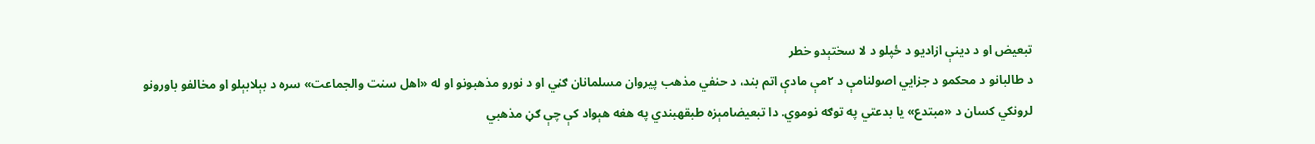تبعيض او د دينې ازاديو د ځپلو د لا سختېدو خطر
د طالبانو د محکمو د جزايي اصولنامې د ۲مې مادې اتم بند، د حنفي مذهب پيروان مسلمانان ګڼي او د نورو مذهبونو او له «اهل سنت والجماعت» سره د بېلابېلو او مخالفو باورونو لرونکي کسان د «مبتدع» يا بدعتي په توګه نوموي. دا تبعيضامېزه طبقهبندي په هغه هېواد کې چې ګڼ مذهبي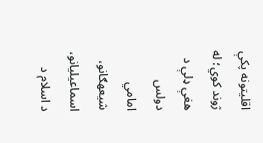اقليتونه پکې ژوند کوي؛ له هغې ډلې د دولس امامي شيعهګانو، اسماعيليانو، د اسلام د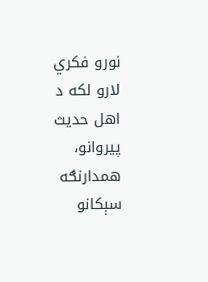نورو فکري لارو لکه د اهل حديث پيروانو، همدارنګه سېکانو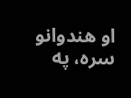او هندوانو سره، په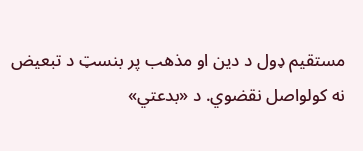مستقيم ډول د دين او مذهب پر بنسټ د تبعيض نه کولواصل نقضوي. د «بدعتي»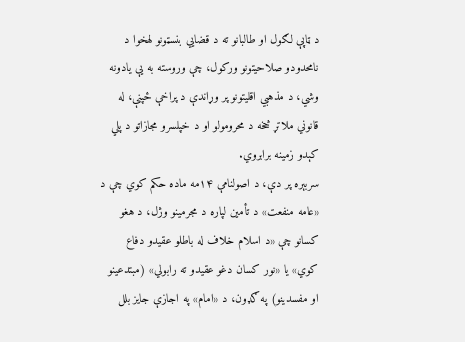د ټاپې لګول او طالبانو ته د قضايي بنسټونو لهخوا د نامحدودو صلاحيتونو ورکول، چې وروسته به يې يادونه وشي، د مذهبي اقليتونو پر وړاندې د پراخې ځپنې، له قانوني ملاتړ څخه د محرومولو او د خپلسرو مجازاتو د پلي کېدو زمينه برابروي.
سربېره پر دې، د اصولنامې ۱۴مه ماده حکم کوي چې د «عامه منفعت» د تأمين لپاره د مجرمينو وژل، د هغو کسانو چې «د اسلام خلاف له باطلو عقيدو دفاع کوي» يا «نور کسان دغو عقيدو ته رابولي» (مبتدعينو او مفسدينو) په ګډون، د «امام» په اجازې جايز بلل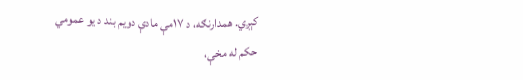کېږي. همدارنګه، د ۱۷مې مادې دويم بند د يو عمومي حکم له مخې،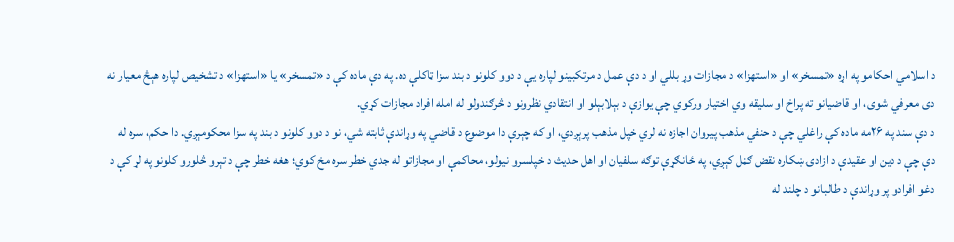د اسلامي احکامو په اړه «تمسخر» او «استهزا» د مجازات وړ بللي او د دې عمل د مرتکبینو لپاره يې د دوو کلونو د بند سزا ټاکلې ده. په دې ماده کې د «تمسخر» يا «استهزا» د تشخيص لپاره هېڅ معيار نه دی معرفي شوی، او قاضيانو ته پراخ او سليقه وي اختيار ورکوي چې يوازې د بېلابېلو او انتقادي نظرونو د څرګندولو له امله افراد مجازات کړي.
د دې سند په ۲۶مه ماده کې راغلي چې د حنفي مذهب پيروان اجازه نه لري خپل مذهب پرېږدي، او که چېرې دا موضوع د قاضي په وړاندې ثابته شي، نو د دوو کلونو د بند په سزا محکومېږي. دا حکم، سره له دې چې د دين او عقيدې د ازادۍ ښکاره نقض ګڼل کېږي، په ځانګړې توګه سلفيان او اهل حديث د خپلسرو نيولو، محاکمې او مجازاتو له جدي خطر سره مخ کوي؛ هغه خطر چې د تېرو څلورو کلونو په لړ کې د دغو افرادو پر وړاندې د طالبانو د چلند له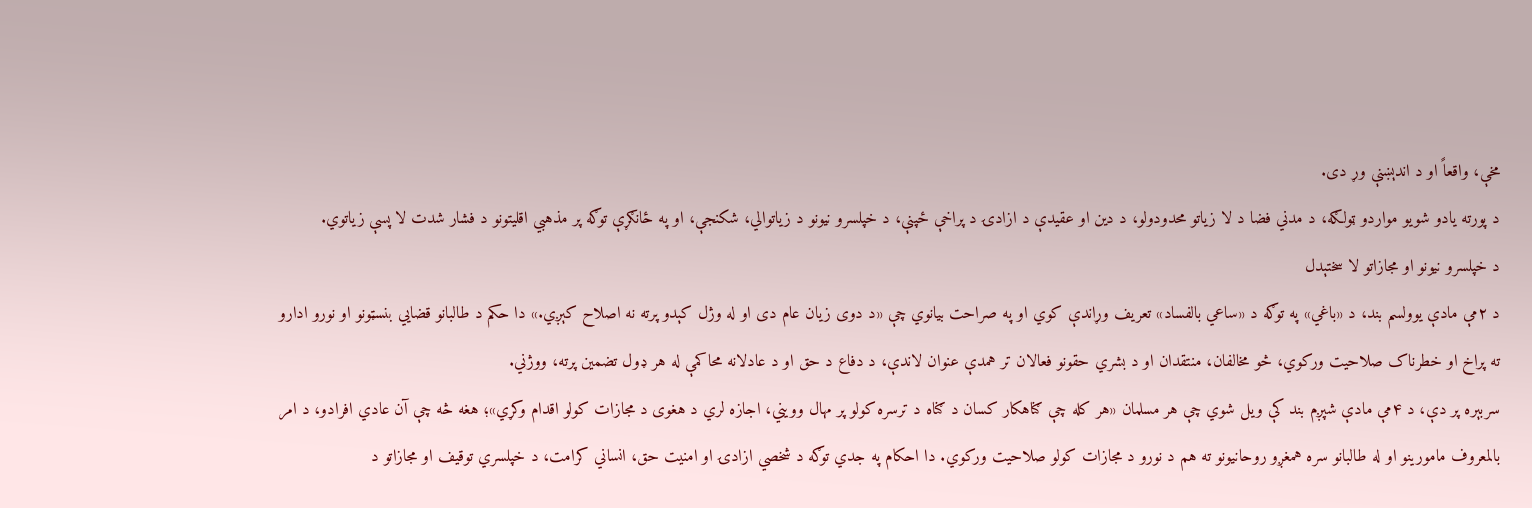مخې، واقعاً او د اندېښنې وړ دی.
د پورته يادو شويو مواردو ټولګه، د مدني فضا د لا زياتو محدودولو، د دين او عقيدې د ازادۍ د پراخې ځپنې، د خپلسرو نيونو د زياتوالي، شکنجې، او په ځانګړې توګه پر مذهبي اقليتونو د فشار شدت لا پسې زياتوي.
د خپلسرو نيونو او مجازاتو لا سختېدل
د ۲مې مادې يوولسم بند، د «باغي» په توګه د «ساعي بالفساد» تعريف وړاندې کوي او په صراحت بيانوي چې «د دوی زيان عام دی او له وژل کېدو پرته نه اصلاح کېږي.» دا حکم د طالبانو قضايي بنسټونو او نورو ادارو ته پراخ او خطرناک صلاحيت ورکوي، څو مخالفان، منتقدان او د بشري حقونو فعالان تر همدې عنوان لاندې، د دفاع د حق او د عادلانه محاکمې له هر ډول تضمين پرته، ووژني.
سربېره پر دې، د ۴مې مادې شپږم بند کې ويل شوي چې هر مسلمان «هر کله چې ګناهکار کسان د ګناه د ترسره کولو پر مهال وويني، اجازه لري د هغوی د مجازات کولو اقدام وکړي»؛ هغه څه چې آن عادي افرادو، د امر بالمعروف مامورينو او له طالبانو سره همغږو روحانيونو ته هم د نورو د مجازات کولو صلاحيت ورکوي. دا احکام په جدي توګه د شخصي ازادۍ او امنيت حق، انساني کرامت، د خپلسري توقيف او مجازاتو د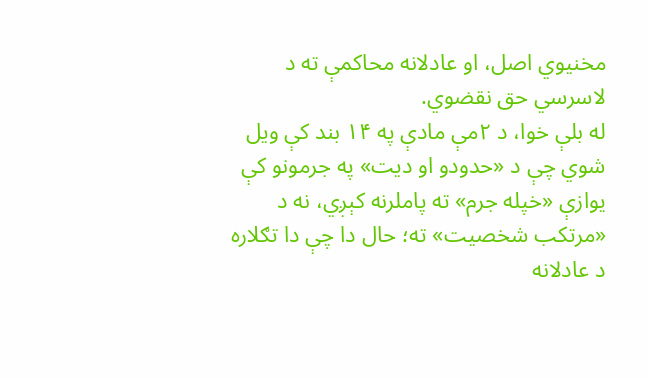مخنيوي اصل، او عادلانه محاکمې ته د لاسرسي حق نقضوي.
له بلې خوا، د ۲مې مادې په ۱۴ بند کې ويل شوي چې د «حدودو او ديت» په جرمونو کې يوازې «خپله جرم» ته پاملرنه کېږي، نه د «مرتکب شخصيت» ته؛ حال دا چې دا تګلاره د عادلانه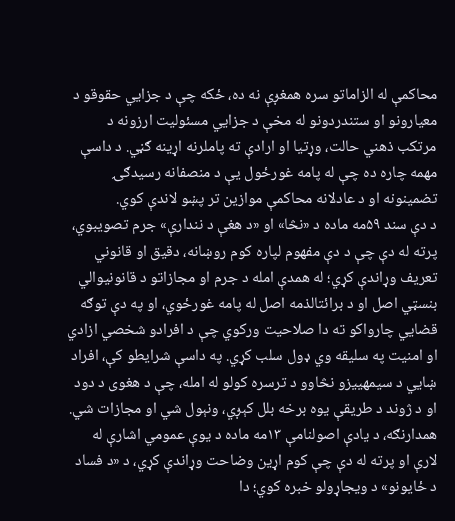محاکمې له الزاماتو سره همغږې نه ده، ځکه چې د جزايي حقوقو د معيارونو او ستندردونو له مخې د جزايي مسئوليت ارزونه د مرتکب ذهني حالت، وړتيا او ارادې ته پاملرنه اړينه ګڼي. د داسې مهمه چاره ده چې له پامه غورځول يې د منصفانه رسيدګۍ تضمينونه او د عادلانه محاکمې موازين تر پښو لاندې کوي.
د دې سند ۵۹مه ماده د «نڅا» او «د هغې د نندارې» جرم تصويبوي، پرته له دې چې د دې مفهوم لپاره کوم روښانه، دقيق او قانوني تعريف وړاندې کړي؛ له همدې امله د جرم او مجازاتو د قانونيوالي بنسټي اصل او د برائتالذمه اصل له پامه غورځوي، او په دې توګه قضايي چارواکو ته دا صلاحيت ورکوي چې د افرادو شخصي ازادي او امنيت په سليقه وي ډول سلب کړي. په داسې شرايطو کې، افراد ښايي د سيمهييزو نڅاوو د ترسره کولو له امله، چې د هغوی د دود او د ژوند د طريقې يوه برخه بلل کېږي، ونېول شي او مجازات شي.
همدارنګه، د يادې اصولنامې ۱۳مه ماده د يوې عمومي اشارې له لارې او پرته له دې چې کوم اړين وضاحت وړاندې کړي، د «د فساد د ځایونو» د ويجاړولو خبره کوي؛ دا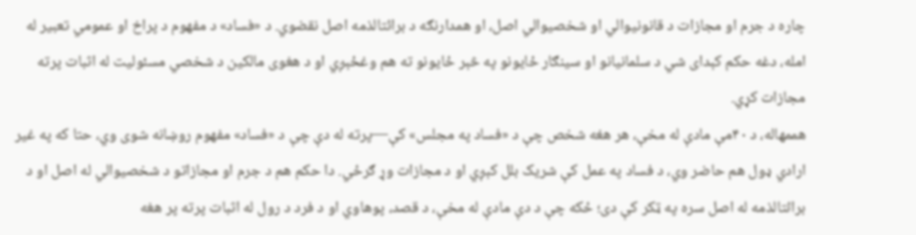چاره د جرم او مجازات د قانونيوالي او شخصيوالي اصل، او همدارنګه د برائتالذمه اصل نقضوي. د «فساد» د مفهوم د پراخ او عمومي تعبير له امله، دغه حکم کېدای شي د سلمانيانو او سينګار ځايونو په څېر ځايونو ته هم وغځېږي او د هغوی مالکين د شخصي مسئوليت له اثبات پرته مجازات کړي.
هممهاله، د ۴۰مې مادې له مخې، هر هغه شخص چې د «فساد په مجلس» کې—پرته له دې چې د «فساد» مفهوم روښانه شوی وي، حتا که په غير ارادي ډول هم حاضر وي، د فساد په عمل کې شريک بلل کېږي او د مجازات وړ ګرځي. دا حکم هم د جرم او مجازاتو د شخصيوالي له اصل او د برائتالذمه له اصل سره په ټکر کې دی؛ ځکه چې د دې مادې له مخې، د قصد، پوهاوي او د فرد د رول له اثبات پرته پر هغه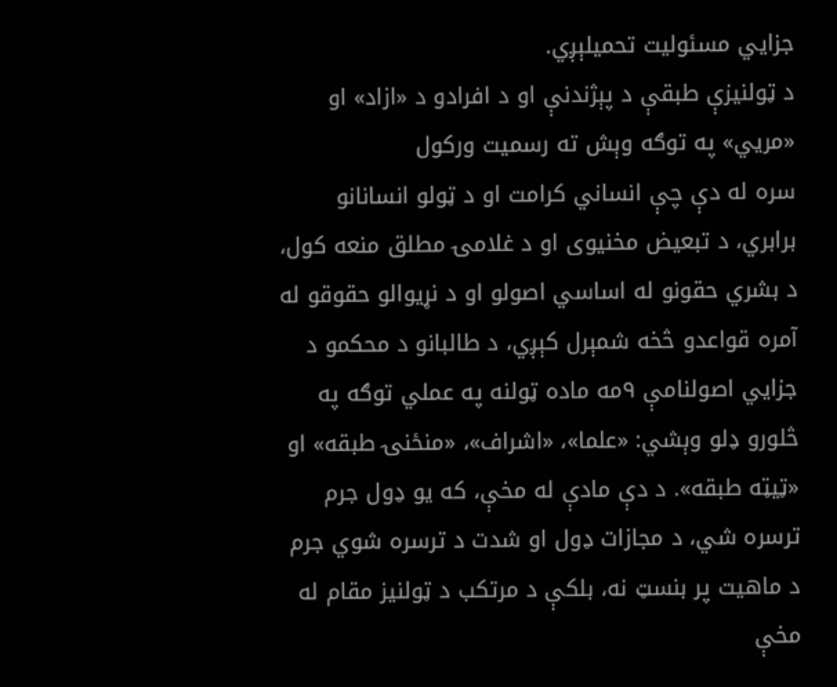جزايي مسئوليت تحميلېږي.
د ټولنيزې طبقې د پېژندنې او د افرادو د «ازاد» او «مريي» په توګه وېش ته رسميت ورکول
سره له دې چې انساني کرامت او د ټولو انسانانو برابري، د تبعيض مخنيوی او د غلامۍ مطلق منعه کول، د بشري حقونو له اساسي اصولو او د نړيوالو حقوقو له آمره قواعدو څخه شمېرل کېږي، د طالبانو د محکمو د جزايي اصولنامې ۹مه ماده ټولنه په عملي توګه په څلورو ډلو وېشي: «علما»، «اشراف»، «منځنۍ طبقه» او «ټيټه طبقه». د دې مادې له مخې، که يو ډول جرم ترسره شي، د مجازات ډول او شدت د ترسره شوي جرم د ماهيت پر بنسټ نه، بلکې د مرتکب د ټولنيز مقام له مخې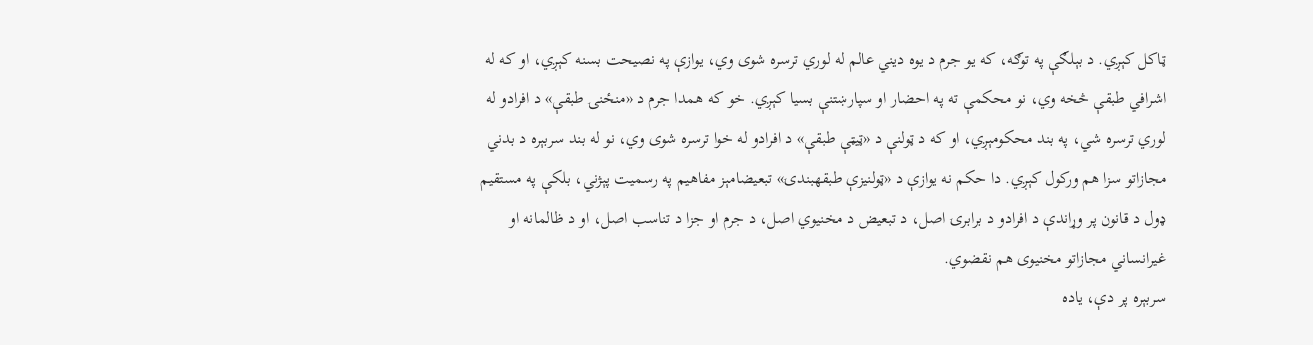ټاکل کېږي. د بېلګې په توګه، که يو جرم د يوه ديني عالم له لوري ترسره شوی وي، يوازې په نصيحت بسنه کېږي، او که له اشرافي طبقې څخه وي، نو محکمې ته په احضار او سپارښتنې بسيا کېږي. خو که همدا جرم د «منځنۍ طبقې» د افرادو له لوري ترسره شي، په بند محکومېږي، او که د ټولنې د «ټيټې طبقې» د افرادو له خوا ترسره شوی وي، نو له بند سربېره د بدني مجازاتو سزا هم ورکول کېږي. دا حکم نه يوازې د «ټولنيزې طبقهبندۍ» تبعيضامېز مفاهيم په رسميت پېژني، بلکې په مستقيم ډول د قانون پر وړاندې د افرادو د برابرۍ اصل، د تبعيض د مخنيوي اصل، د جرم او جزا د تناسب اصل، او د ظالمانه او غيرانساني مجازاتو مخنيوی هم نقضوي.
سربېره پر دې، ياده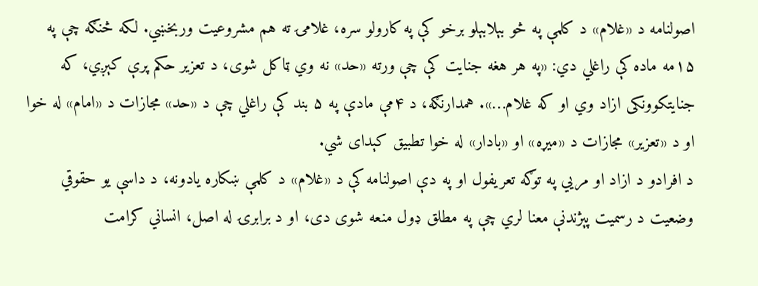اصولنامه د «غلام» د کلمې په څو بېلابېلو برخو کې په کارولو سره، غلامۍ ته هم مشروعيت وربخښي. لکه څنګه چې په ۱۵مه ماده کې راغلي دي: «په هر هغه جنايت کې چې ورته «حد» نه وي ټاکل شوی، د تعزير حکم پرې کېږي، که جنايتکوونکی ازاد وي او که غلام…». همدارنګه، د ۴مې مادې په ۵ بند کې راغلي چې د «حد» مجازات د «امام» له خوا او د «تعزير» مجازات د «ميړه» او «بادار» له خوا تطبيق کېدای شي.
د افرادو د ازاد او مريي په توګه تعريفول او په دې اصولنامه کې د «غلام» د کلمې ښکاره يادونه، د داسې يو حقوقي وضعيت د رسميت پېژندنې معنا لري چې په مطلق ډول منعه شوی دی، او د برابرۍ له اصل، انساني کرامت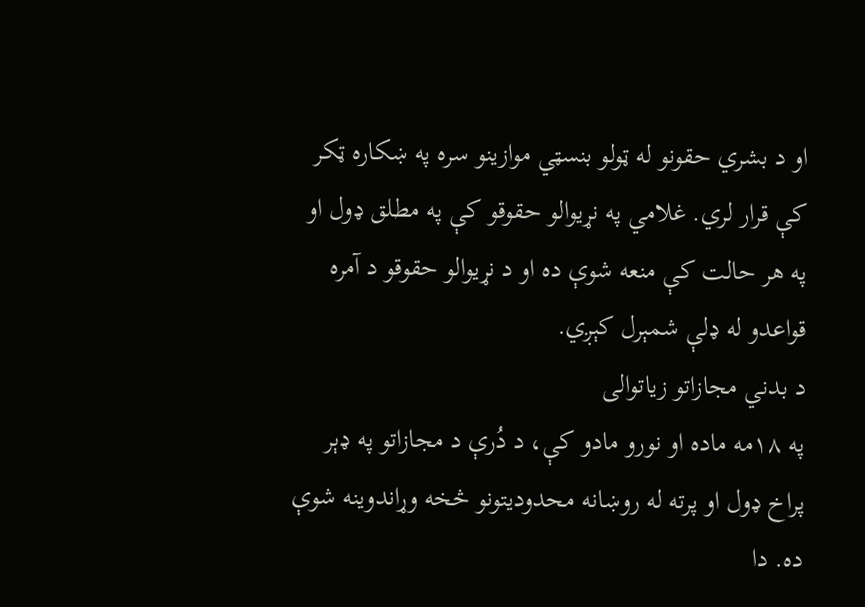او د بشري حقونو له ټولو بنسټي موازينو سره په ښکاره ټکر کې قرار لري. غلامي په نړيوالو حقوقو کې په مطلق ډول او په هر حالت کې منعه شوې ده او د نړيوالو حقوقو د آمره قواعدو له ډلې شمېرل کېږي.
د بدني مجازاتو زياتوالی
په ۱۸مه ماده او نورو مادو کې، د دُرې د مجازاتو په ډېر پراخ ډول او پرته له روښانه محدوديتونو څخه وړاندوينه شوې ده. دا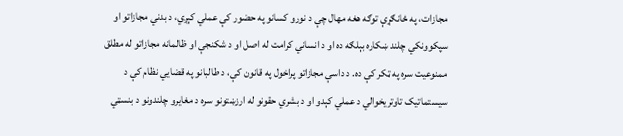مجازات، په ځانګړې توګه هغه مهال چې د نورو کسانو په حضور کې عملي کېږي، د بدني مجازاتو او سپکوونکي چلند ښکاره بېلګه ده او د انساني کرامت له اصل او د شکنجې او ظالمانه مجازاتو له مطلق ممنوعيت سره په ټکر کې ده. د داسې مجازاتو پراخول په قانون کې، د طالبانو په قضايي نظام کې د سيستماتيک تاوتريخوالي د عملي کېدو او د بشري حقونو له ارزښتونو سره د مغايرو چلندونو د بنسټي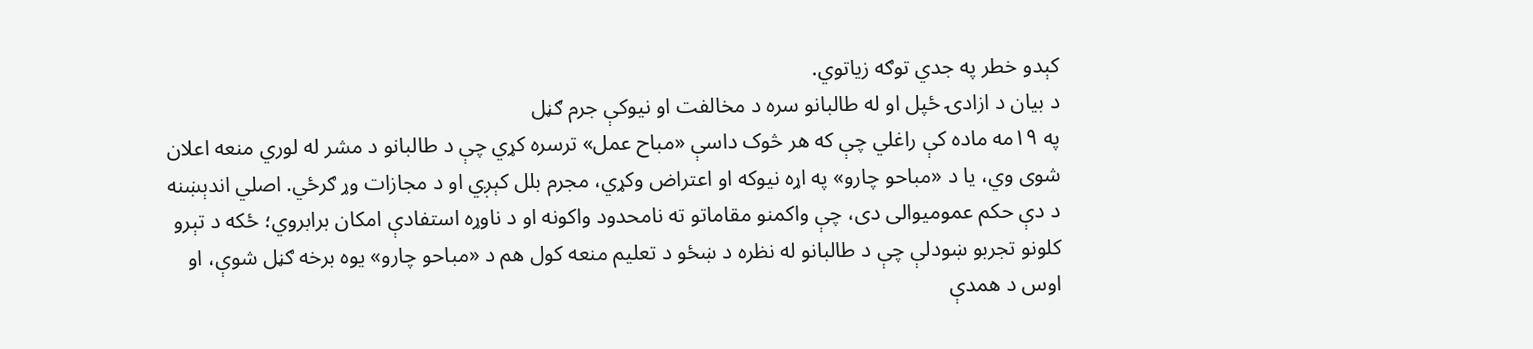کېدو خطر په جدي توګه زياتوي.
د بيان د ازادۍ ځپل او له طالبانو سره د مخالفت او نيوکې جرم ګڼل
په ۱۹مه ماده کې راغلي چې که هر څوک داسې «مباح عمل» ترسره کړي چې د طالبانو د مشر له لوري منعه اعلان شوی وي، يا د «مباحو چارو» په اړه نيوکه او اعتراض وکړي، مجرم بلل کېږي او د مجازات وړ ګرځي. اصلي اندېښنه د دې حکم عموميوالی دی، چې واکمنو مقاماتو ته نامحدود واکونه او د ناوړه استفادې امکان برابروي؛ ځکه د تېرو کلونو تجربو ښودلې چې د طالبانو له نظره د ښځو د تعليم منعه کول هم د «مباحو چارو» يوه برخه ګڼل شوې، او اوس د همدې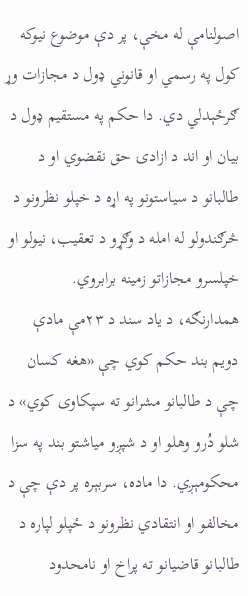اصولنامې له مخې، پر دې موضوع نيوکه کول په رسمي او قانوني ډول د مجازات وړ ګرځېدلي دي. دا حکم په مستقيم ډول د بيان او اند د ازادۍ حق نقضوي او د طالبانو د سياستونو په اړه د خپلو نظرونو د څرګندولو له امله د وګړو د تعقيب، نيولو او خپلسرو مجازاتو زمينه برابروي.
همدارنګه، د ياد سند د ۲۳مې مادې دويم بند حکم کوي چې «هغه کسان چې د طالبانو مشرانو ته سپکاوی کوي» د شلو دُرو وهلو او د شپږو مياشتو بند په سزا محکومېږي. دا ماده، سربېره پر دې چې د مخالفو او انتقادي نظرونو د ځپلو لپاره د طالبانو قاضيانو ته پراخ او نامحدود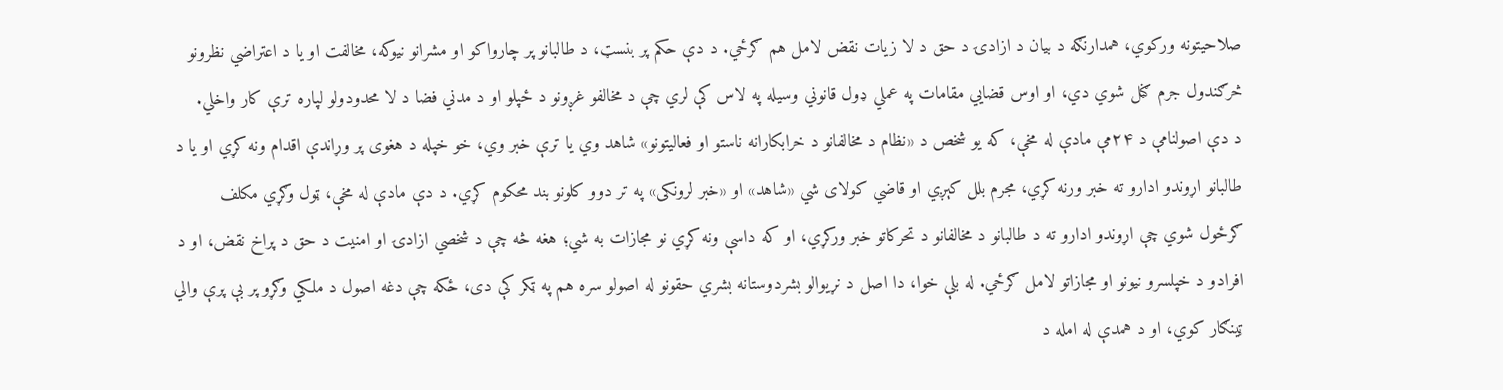صلاحيتونه ورکوي، همدارنګه د بيان د ازادۍ د حق د لا زيات نقض لامل هم ګرځي. د دې حکم پر بنسټ، د طالبانو پر چارواکو او مشرانو نيوکه، مخالفت او يا د اعتراضي نظرونو څرګندول جرم ګڼل شوي دي، او اوس قضايي مقامات په عملي ډول قانوني وسيله په لاس کې لري چې د مخالفو غږونو د ځپلو او د مدني فضا د لا محدودولو لپاره ترې کار واخلي.
د دې اصولنامې د ۲۴مې مادې له مخې، که يو شخص د «نظام د مخالفانو د خرابکارانه ناستو او فعاليتونو» شاهد وي يا ترې خبر وي، خو خپله د هغوی پر وړاندې اقدام ونه کړي او يا د طالبانو اړوندو ادارو ته خبر ورنه کړي، مجرم بلل کېږي او قاضي کولای شي «شاهد» او «خبر لرونکی» په تر دوو کلونو بند محکوم کړي. د دې مادې له مخې، ټول وګړي مکلف ګرځول شوي چې اړوندو ادارو ته د طالبانو د مخالفانو د تحرکاتو خبر ورکړي، او که داسې ونه کړي نو مجازات به شي؛ هغه څه چې د شخصي ازادۍ او امنيت د حق د پراخ نقض، او د افرادو د خپلسرو نيونو او مجازاتو لامل ګرځي. له بلې خوا، دا اصل د نړيوالو بشردوستانه بشري حقونو له اصولو سره هم په ټکر کې دی، ځکه چې دغه اصول د ملکي وګړو پر بې پرې والي ټينګار کوي، او د همدې له امله د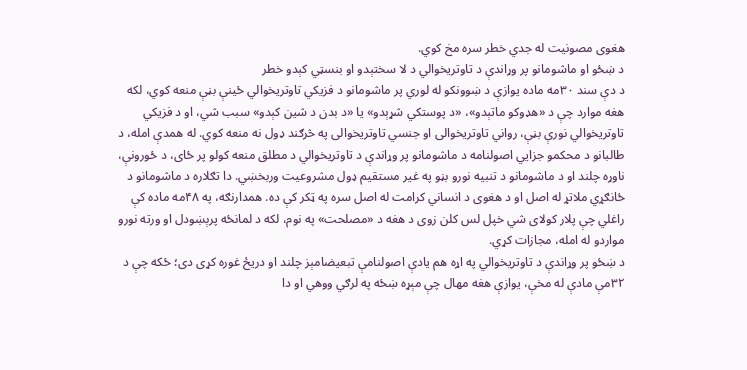هغوی مصونيت له جدي خطر سره مخ کوي.
د ښځو او ماشومانو پر وړاندې د تاوتريخوالي د لا سختېدو او بنسټي کېدو خطر
د دې سند ۳۰مه ماده يوازې د ښوونکو له لوري پر ماشومانو د فزيکي تاوتريخوالي ځينې بڼې منعه کوي، لکه هغه موارد چې د «هډوکو ماتېدو»، «د پوستکي شړېدو» يا «د بدن د شين کېدو» سبب شي، او د فزيکي تاوتريخوالي نورې بڼې، رواني تاوتريخوالی او جنسي تاوتريخوالی په څرګند ډول نه منعه کوي. له همدې امله، د طالبانو د محکمو جزايي اصولنامه د ماشومانو پر وړاندې د تاوتريخوالي د مطلق منعه کولو پر ځای، د ځورونې، ناوړه چلند او د ماشومانو د تنبيه نورو بڼو په غير مستقيم ډول مشروعيت وربخښي. دا تګلاره د ماشومانو د ځانګړي ملاتړ له اصل او د هغوی د انساني کرامت له اصل سره په ټکر کې ده. همدارنګه، په ۴۸مه ماده کې راغلي چې پلار کولای شي خپل لس کلن زوی د هغه د «مصلحت» په نوم، لکه د لمانځه پرېښودل او ورته نورو مواردو له امله، مجازات کړي.
د ښځو پر وړاندې د تاوتريخوالي په اړه هم يادې اصولنامې تبعيضامېز چلند او دريځ غوره کړی دی؛ ځکه چې د ۳۲مې مادې له مخې، يوازې هغه مهال چې مېړه ښځه په لرګي ووهي او دا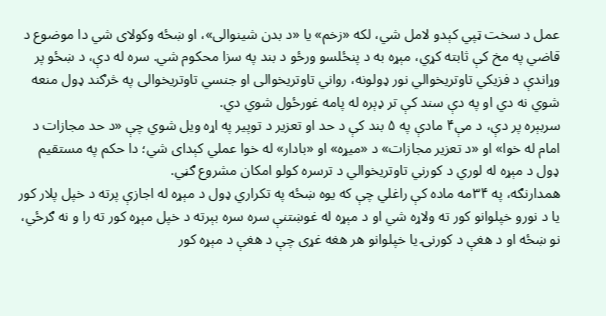عمل د سخت ټپي کېدو لامل شي، لکه «زخم» يا «د بدن شينوالی»، او ښځه وکولای شي دا موضوع د قاضي په مخ کې ثابته کړي، مېړه به د پنځلسو ورځو د بند په سزا محکوم شي. سره له دې، د ښځو پر وړاندې د فزيکي تاوتريخوالي نور ډولونه، رواني تاوتريخوالی او جنسي تاوتريخوالی په څرګند ډول منعه شوي نه دي او په دې سند کې تر ډېره له پامه غورځول شوي دي.
سربېره پر دې، د مې۴ مادې په ۵ بند کې د حد او تعزير د توپير په اړه ويل شوي چې «د حد مجازات د امام له خوا» او «د تعزير مجازات» د «ميړه» او «بادار» له خوا عملي کېدای شي؛ دا حکم په مستقيم ډول د مېړه له لوري د کورني تاوتريخوالي د ترسره کولو امکان مشروع ګڼي.
همدارنګه، په ۳۴مه ماده کې راغلي چې که يوه ښځه په تکراري ډول د مېړه له اجازې پرته د خپل پلار کور يا د نورو خپلوانو کور ته ولاړه شي او د مېړه له غوښتنې سره سره بېرته د خپل مېړه کور ته را و نه ګرځي، نو ښځه او د هغې د کورنۍ يا خپلوانو هر هغه غړی چې د هغې د مېړه کور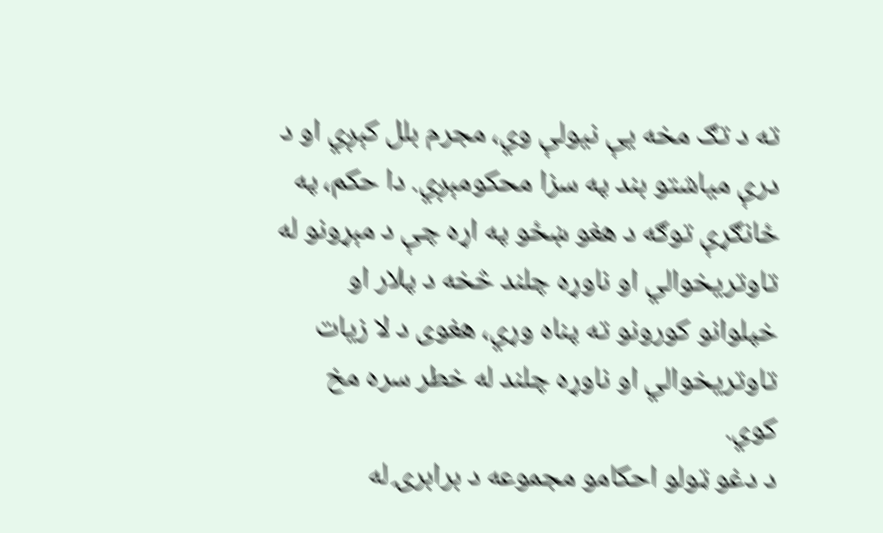ته د تګ مخه يې نيولې وي، مجرم بلل کېږي او د درې مياشتو بند په سزا محکومېږي. دا حکم، په ځانګړې توګه د هغو ښځو په اړه چې د مېړونو له تاوتريخوالي او ناوړه چلند څخه د پلار او خپلوانو کورونو ته پناه وړي، هغوی د لا زيات تاوتريخوالي او ناوړه چلند له خطر سره مخ کوي.
د دغو ټولو احکامو مجموعه د برابرۍ له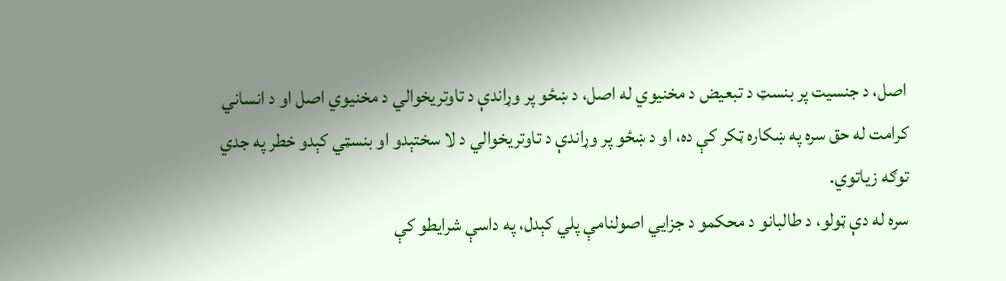اصل، د جنسیت پر بنسټ د تبعیض د مخنيوي له اصل، د ښځو پر وړاندې د تاوتريخوالي د مخنيوي اصل او د انساني کرامت له حق سره په ښکاره ټکر کې ده، او د ښځو پر وړاندې د تاوتريخوالي د لا سختېدو او بنسټي کېدو خطر په جدي توګه زياتوي.
سره له دې ټولو، د طالبانو د محکمو د جزايي اصولنامې پلي کېدل، په داسې شرايطو کې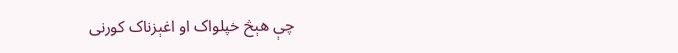چې هېڅ خپلواک او اغېزناک کورنی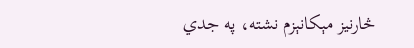څارنيز مېکانېزم نشته، په جدي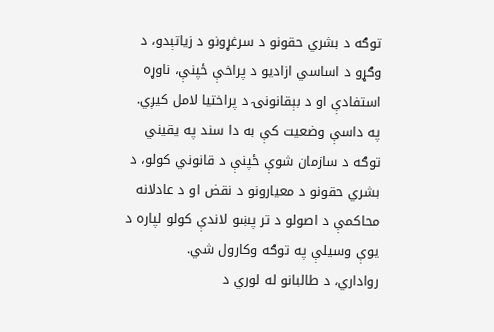توګه د بشري حقونو د سرغړونو د زياتېدو، د وګړو د اساسي ازاديو د پراخې ځپنې، ناوړه استفادې او د بېقانونۍ د پراختيا لامل کيږي. په داسې وضعيت کې به دا سند په يقيني توګه د سازمان شوې ځپنې د قانوني کولو، د بشري حقونو د معيارونو د نقض او د عادلانه محاکمې د اصولو د تر پښو لاندې کولو لپاره د يوې وسيلې په توګه وکارول شي.
رواداري، د طالبانو له لوري د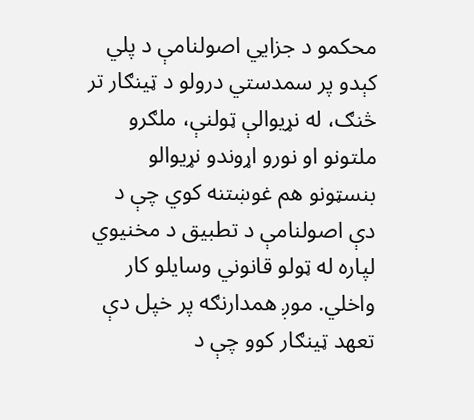محکمو د جزايي اصولنامې د پلي کېدو پر سمدستي درولو د ټينګار تر څنګ، له نړيوالې ټولنې، ملګرو ملتونو او نورو اړوندو نړيوالو بنسټونو هم غوښتنه کوي چې د دې اصولنامې د تطبیق د مخنيوي لپاره له ټولو قانوني وسايلو کار واخلي. موږ همدارنګه پر خپل دې تعهد ټينګار کوو چې د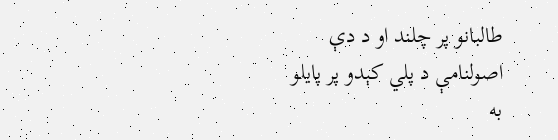طالبانو پر چلند او د دې اصولنامې د پلي کېدو پر پايلو به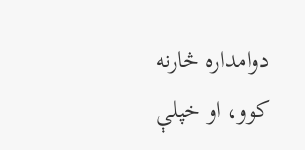دوامداره څارنه کوو، او خپلې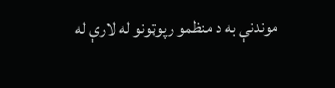موندنې به د منظمو رپوټونو له لارې له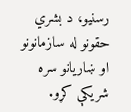رسنيو، د بشري حقونو له سازمانونو او ښاريانو سره شريکې کړو.